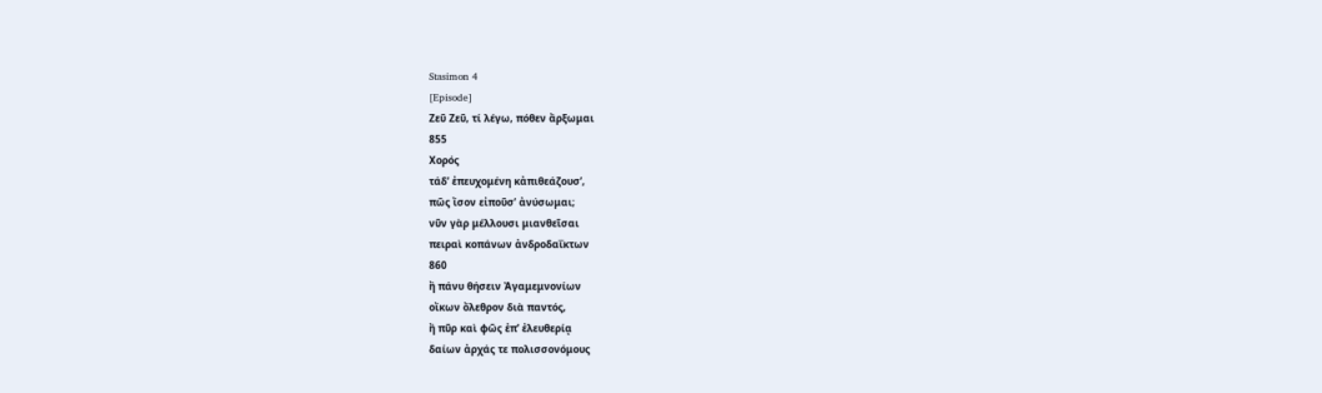Stasimon 4
[Episode]
Ζεῦ Ζεῦ, τί λέγω, πόθεν ἄρξωμαι
855
Χορός
τάδʼ ἐπευχομένη κἀπιθεάζουσʼ,
πῶς ἴσον εἰποῦσʼ ἀνύσωμαι;
νῦν γὰρ μέλλουσι μιανθεῖσαι
πειραὶ κοπάνων ἀνδροδαΐκτων
860
ἢ πάνυ θήσειν Ἀγαμεμνονίων
οἴκων ὄλεθρον διὰ παντός,
ἢ πῦρ καὶ φῶς ἐπʼ ἐλευθερίᾳ
δαίων ἀρχάς τε πολισσονόμους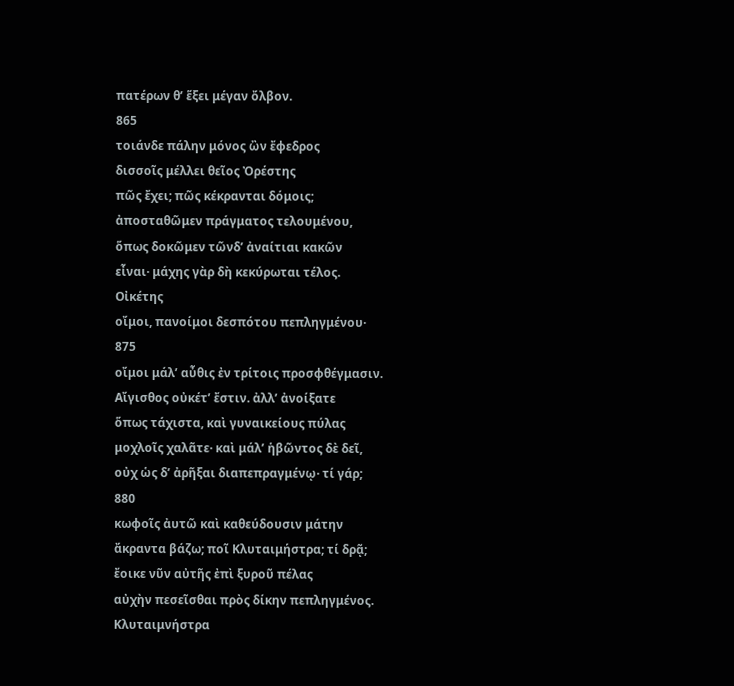πατέρων θʼ ἕξει μέγαν ὄλβον.
865
τοιάνδε πάλην μόνος ὢν ἔφεδρος
δισσοῖς μέλλει θεῖος Ὀρέστης
πῶς ἔχει; πῶς κέκρανται δόμοις;
ἀποσταθῶμεν πράγματος τελουμένου,
ὅπως δοκῶμεν τῶνδʼ ἀναίτιαι κακῶν
εἶναι· μάχης γὰρ δὴ κεκύρωται τέλος.
Οἰκέτης
οἴμοι, πανοίμοι δεσπότου πεπληγμένου·
875
οἴμοι μάλʼ αὖθις ἐν τρίτοις προσφθέγμασιν.
Αἴγισθος οὐκέτʼ ἔστιν. ἀλλʼ ἀνοίξατε
ὅπως τάχιστα, καὶ γυναικείους πύλας
μοχλοῖς χαλᾶτε· καὶ μάλʼ ἡβῶντος δὲ δεῖ,
οὐχ ὡς δʼ ἀρῆξαι διαπεπραγμένῳ· τί γάρ;
880
κωφοῖς ἀυτῶ καὶ καθεύδουσιν μάτην
ἄκραντα βάζω; ποῖ Κλυταιμήστρα; τί δρᾷ;
ἔοικε νῦν αὐτῆς ἐπὶ ξυροῦ πέλας
αὐχὴν πεσεῖσθαι πρὸς δίκην πεπληγμένος.
Κλυταιμνήστρα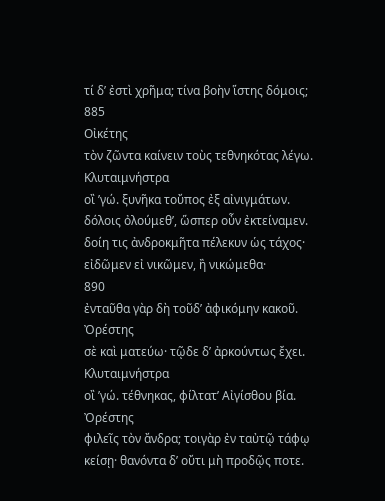τί δʼ ἐστὶ χρῆμα; τίνα βοὴν ἵστης δόμοις;
885
Οἰκέτης
τὸν ζῶντα καίνειν τοὺς τεθνηκότας λέγω.
Κλυταιμνήστρα
οἲ ʼγώ. ξυνῆκα τοὔπος ἐξ αἰνιγμάτων.
δόλοις ὀλούμεθʼ, ὥσπερ οὖν ἐκτείναμεν.
δοίη τις ἀνδροκμῆτα πέλεκυν ὡς τάχος·
εἰδῶμεν εἰ νικῶμεν, ἢ νικώμεθα·
890
ἐνταῦθα γὰρ δὴ τοῦδʼ ἀφικόμην κακοῦ.
Ὀρέστης
σὲ καὶ ματεύω· τῷδε δʼ ἀρκούντως ἔχει.
Κλυταιμνήστρα
οἲ ʼγώ. τέθνηκας, φίλτατʼ Αἰγίσθου βία.
Ὀρέστης
φιλεῖς τὸν ἄνδρα; τοιγὰρ ἐν ταὐτῷ τάφῳ
κείσῃ· θανόντα δʼ οὔτι μὴ προδῷς ποτε.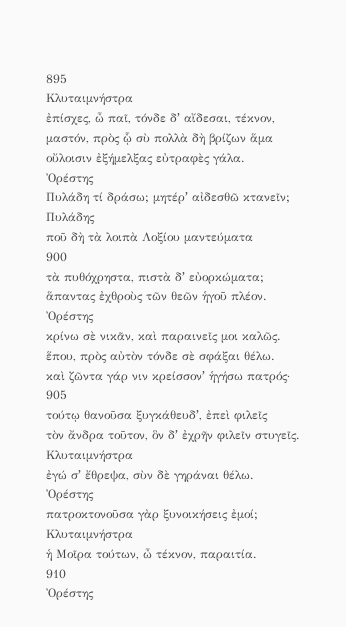895
Κλυταιμνήστρα
ἐπίσχες, ὦ παῖ, τόνδε δʼ αἴδεσαι, τέκνον,
μαστόν, πρὸς ᾧ σὺ πολλὰ δὴ βρίζων ἅμα
οὔλοισιν ἐξήμελξας εὐτραφὲς γάλα.
Ὀρέστης
Πυλάδη τί δράσω; μητέρʼ αἰδεσθῶ κτανεῖν;
Πυλάδης
ποῦ δὴ τὰ λοιπὰ Λοξίου μαντεύματα
900
τὰ πυθόχρηστα, πιστὰ δʼ εὐορκώματα;
ἅπαντας ἐχθροὺς τῶν θεῶν ἡγοῦ πλέον.
Ὀρέστης
κρίνω σὲ νικᾶν, καὶ παραινεῖς μοι καλῶς.
ἕπου, πρὸς αὐτὸν τόνδε σὲ σφάξαι θέλω.
καὶ ζῶντα γάρ νιν κρείσσονʼ ἡγήσω πατρός·
905
τούτῳ θανοῦσα ξυγκάθευδʼ, ἐπεὶ φιλεῖς
τὸν ἄνδρα τοῦτον, ὃν δʼ ἐχρῆν φιλεῖν στυγεῖς.
Κλυταιμνήστρα
ἐγώ σʼ ἔθρεψα, σὺν δὲ γηράναι θέλω.
Ὀρέστης
πατροκτονοῦσα γὰρ ξυνοικήσεις ἐμοί;
Κλυταιμνήστρα
ἡ Μοῖρα τούτων, ὦ τέκνον, παραιτία.
910
Ὀρέστης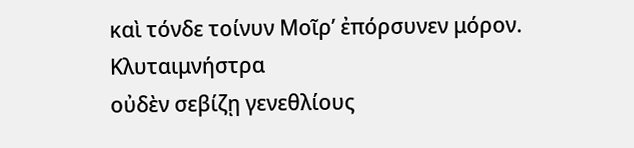καὶ τόνδε τοίνυν Μοῖρʼ ἐπόρσυνεν μόρον.
Κλυταιμνήστρα
οὐδὲν σεβίζῃ γενεθλίους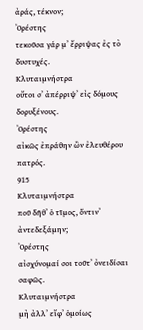ἀράς, τέκνον;
Ὀρέστης
τεκοῦσα γάρ μʼ ἔρριψας ἐς τὸ δυστυχές.
Κλυταιμνήστρα
οὔτοι σʼ ἀπέρριψʼ εἰς δόμους δορυξένους.
Ὀρέστης
αἰκῶς ἐπράθην ὢν ἐλευθέρου πατρός.
915
Κλυταιμνήστρα
ποῦ δῆθʼ ὁ τῖμος, ὅντινʼ ἀντεδεξάμην;
Ὀρέστης
αἰσχύνομαί σοι τοῦτʼ ὀνειδίσαι σαφῶς.
Κλυταιμνήστρα
μὴ ἀλλʼ εἴφʼ ὁμοίως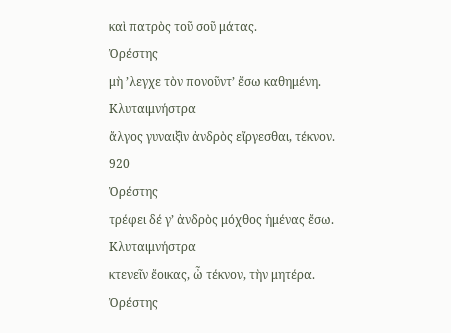καὶ πατρὸς τοῦ σοῦ μάτας.
Ὀρέστης
μὴ ʼλεγχε τὸν πονοῦντʼ ἔσω καθημένη.
Κλυταιμνήστρα
ἄλγος γυναιξὶν ἀνδρὸς εἴργεσθαι, τέκνον.
920
Ὀρέστης
τρέφει δέ γʼ ἀνδρὸς μόχθος ἡμένας ἔσω.
Κλυταιμνήστρα
κτενεῖν ἔοικας, ὦ τέκνον, τὴν μητέρα.
Ὀρέστης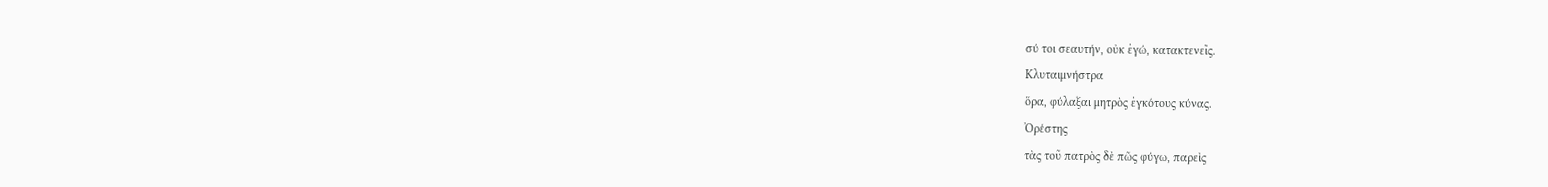σύ τοι σεαυτήν, οὐκ ἐγώ, κατακτενεῖς.
Κλυταιμνήστρα
ὅρα, φύλαξαι μητρὸς ἐγκότους κύνας.
Ὀρέστης
τὰς τοῦ πατρὸς δὲ πῶς φύγω, παρεὶς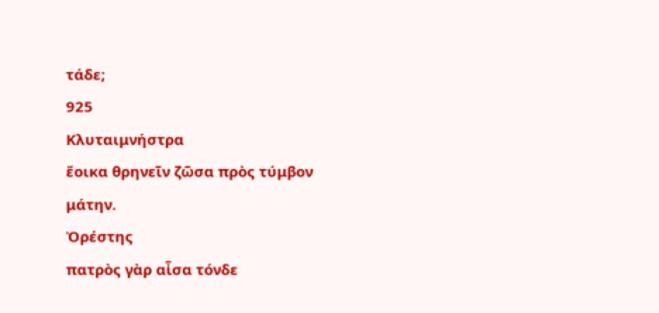τάδε;
925
Κλυταιμνήστρα
ἔοικα θρηνεῖν ζῶσα πρὸς τύμβον μάτην.
Ὀρέστης
πατρὸς γὰρ αἶσα τόνδε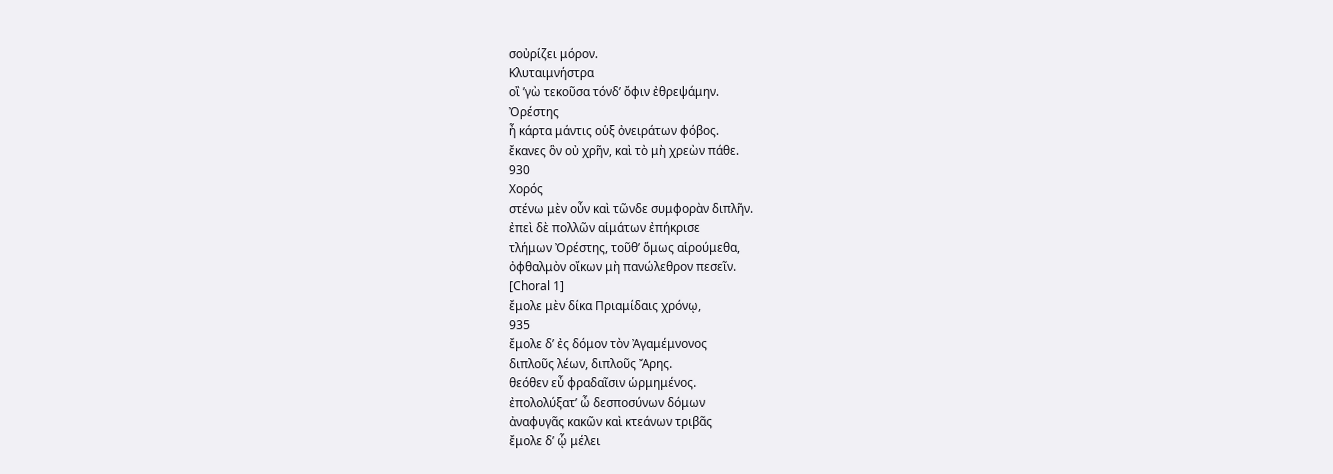σοὐρίζει μόρον.
Κλυταιμνήστρα
οἲ ʼγὼ τεκοῦσα τόνδʼ ὄφιν ἐθρεψάμην.
Ὀρέστης
ἦ κάρτα μάντις οὑξ ὀνειράτων φόβος.
ἔκανες ὃν οὐ χρῆν, καὶ τὸ μὴ χρεὼν πάθε.
930
Χορός
στένω μὲν οὖν καὶ τῶνδε συμφορὰν διπλῆν.
ἐπεὶ δὲ πολλῶν αἱμάτων ἐπήκρισε
τλήμων Ὀρέστης, τοῦθʼ ὅμως αἱρούμεθα,
ὀφθαλμὸν οἴκων μὴ πανώλεθρον πεσεῖν.
[Choral 1]
ἔμολε μὲν δίκα Πριαμίδαις χρόνῳ,
935
ἔμολε δʼ ἐς δόμον τὸν Ἀγαμέμνονος
διπλοῦς λέων, διπλοῦς Ἄρης.
θεόθεν εὖ φραδαῖσιν ὡρμημένος.
ἐπολολύξατʼ ὦ δεσποσύνων δόμων
ἀναφυγᾶς κακῶν καὶ κτεάνων τριβᾶς
ἔμολε δʼ ᾧ μέλει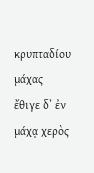κρυπταδίου μάχας
ἔθιγε δʼ ἐν μάχᾳ χερὸς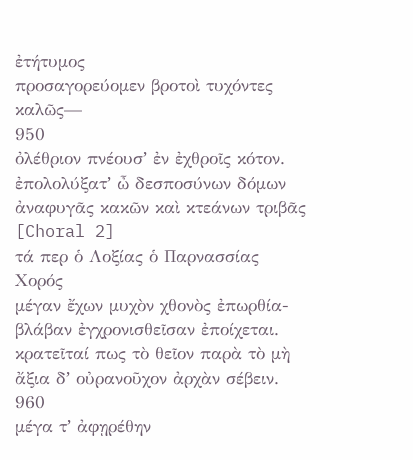ἐτήτυμος
προσαγορεύομεν βροτοὶ τυχόντες καλῶς—
950
ὀλέθριον πνέουσʼ ἐν ἐχθροῖς κότον.
ἐπολολύξατʼ ὦ δεσποσύνων δόμων
ἀναφυγᾶς κακῶν καὶ κτεάνων τριβᾶς
[Choral 2]
τά περ ὁ Λοξίας ὁ Παρνασσίας
Χορός
μέγαν ἔχων μυχὸν χθονὸς ἐπωρθία-
βλάβαν ἐγχρονισθεῖσαν ἐποίχεται.
κρατεῖταί πως τὸ θεῖον παρὰ τὸ μὴ
ἄξια δʼ οὐρανοῦχον ἀρχὰν σέβειν.
960
μέγα τʼ ἀφῃρέθην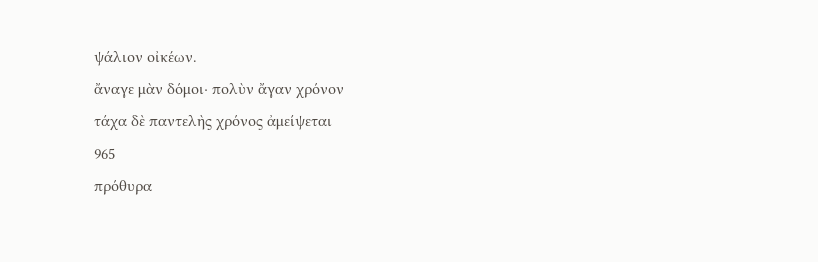ψάλιον οἰκέων.
ἄναγε μὰν δόμοι· πολὺν ἄγαν χρόνον
τάχα δὲ παντελὴς χρόνος ἀμείψεται
965
πρόθυρα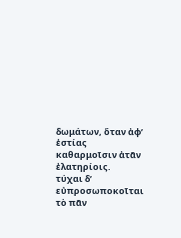δωμάτων, ὅταν ἀφʼ ἑστίας
καθαρμοῖσιν ἀτᾶν ἐλατηρίοις.
τύχαι δʼ εὐπροσωποκοῖται τὸ πᾶν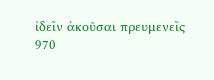ἰδεῖν ἀκοῦσαι πρευμενεῖς
970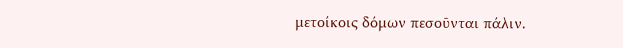μετοίκοις δόμων πεσοῦνται πάλιν.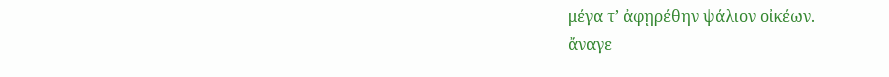μέγα τʼ ἀφῃρέθην ψάλιον οἰκέων.
ἄναγε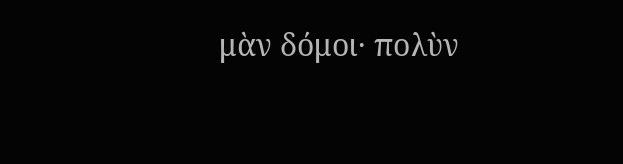μὰν δόμοι· πολὺν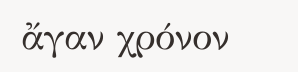ἄγαν χρόνον